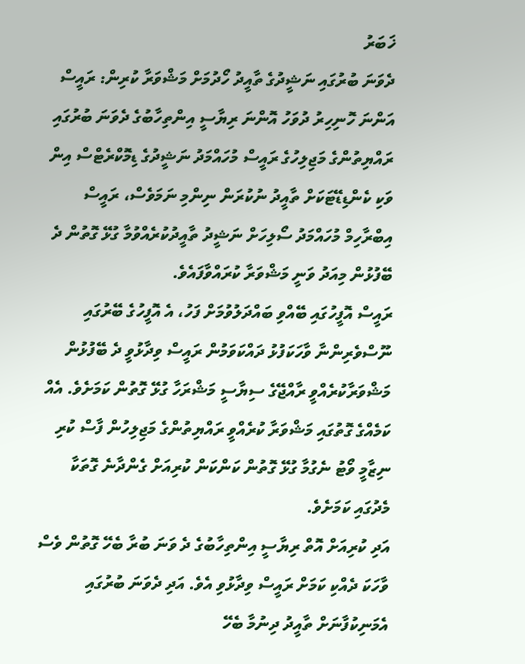ޚަބަރު
ދެވަނަ ބުރުގައި ނަޝީދުގެ ތާއީދު ހޯދުމަށް މަޝްވަރާ ކުރިން: ރައީސް
އަންނަ ހޮނިހިރު ދުވަހު އޮންނަ ރިޔާސީ އިންތިހާބުގެ ދެވަނަ ބުރުގައި ރައްޔިތުންގެ މަޖިލިހުގެ ރައީސް މުހައްމަދު ނަޝީދުގެ ޑިމޮކްރެޓްސް އިން ވަކި ކެންޑިޑޭޓަކަށް ތާއީދު ނުކުރަން ނިންމި ނަމަވެސް، ރައީސް އިބްރާހިމް މުހައްމަދު ސޯލިހަށް ނަޝީދު ތާއީދުކުރެއްވުމާ ގުޅޭ ގޮތުން ދެ ބޭފުޅުން މިއަދު ވަނީ މަޝްވަރާ ކުރައްވާފައެވެ.
ރައީސް އޮފީހުގައި ބޭއްވި ބައްދަލުވުމަށް ފަހު، އެ އޮފީހުގެ ބޭރުގައި ނޫސްވެރިންނާ ވާހަކަފުޅު ދައްކަވަމުން ރައީސް ވިދާޅުވީ ދެ ބޭފުޅުން މަޝްވަރާކުރެއްވީ ރާއްޖޭގެ ސިޔާސީ މަޝްރަހާ ގުޅޭ ގޮތުން ކަމަށެވެ. އެއް ކަމެއްގެ ގޮތުގައި މަޝްވަރާ ކުރެއްވީ ރައްޔިތުންގެ މަޖިލިހުން ފާސް ކުރި ނިޒާމީ ވޯޓު ނެގުމާ ގުޅޭ ގޮތުން ކަންކަން ކުރިއަށް ގެންދާނެ ގޮތަކާ މެދުގައި ކަމަށެވެ.
އަދި ކުރިއަށް އޮތް ރިޔާސީ އިންތިހާބުގެ ދެ ވަނަ ބުރާ ބެހޭ ގޮތުން ވެސް ވާހަކަ ދެއްކި ކަމަށް ރައީސް ވިދާޅުވި އެވެ. އަދި ދެވަނަ ބުރުގައި އެމަނިކުފާނަށް ތާއީދު ދިނުމާ ބެހޭ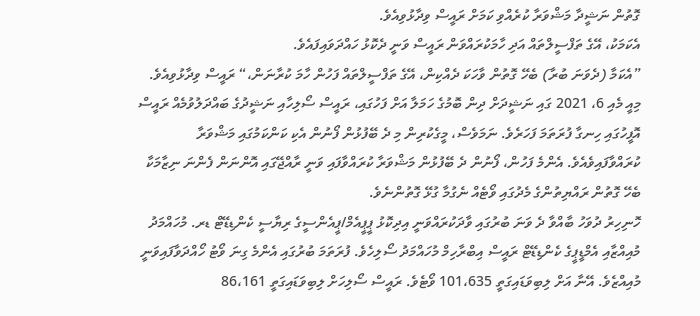ގޮތުން ނަޝީދާ މަޝްވަރާ ކުރެއްވި ކަމަށް ރައީސް ވިދާޅުވިއެވެ.
އެކަމަކު، އޭގެ ތަފްސީލްތައް އަދި ހާމަކުރައްވަން ރައީސް ވަނީ ދެކޮޅު ހައްދަވައިފައެވެ.
”އެކަމާ (ދެވަނަ ބުރާ) ބެހޭ ގޮތުން ވާހަކަ ދެއްކިން، އޭގެ ތަފްސީލްތައް ފަހުން ހާމަ ކުރާނަން،“ ރައީސް ވިދާޅުވިއެވެ.
މިއީ މެއި 6، 2021 ގައި ނަޝީދަށް ދިން ބޮމުގެ ހަމަލާ އަށް ފަހުގައި، ރައީސް ސޯލިހާއި ނަޝީދުގެ ބައްދަލުވުމެއް ރައީސް އޮފީހުގައި ހިނގާ ފުރަތަމަ ފަހަރެވެ. ނަމަވެސް، މީގެކުރިން މި ދެ ބޭފުޅުން ފޯނުން އެކި ކަންކަމުގައި މަޝްވަރާ ކުރައްވާފައިވެއެވެ. އެންމެ ފަހުން، ފޯނުން ދެ ބޭފުޅުން މަޝްވަރާ ކުރައްވާފައި ވަނީ ރާއްޖޭގައި އޮންނަން ފެންނަ ނިޒާމަކާ ބެހޭ ގޮތުން ރައްޔިތުންގެ މެދުގައި ވޯޓެއް ނެގުމާ ގުޅޭ ގޮތުންނެވެ.
ހޮނިހިރު ދުވަހު ބާއްވާ ދެ ވަނަ ބުރުގައި ވާދަކުރައްވަނީ އިދިކޮޅު ޕީޕީއެމް/ޕީއެންސީގެ ރިޔާސީ ކެންޑިޑޭޓް ޑރ. މުހައްމަދު މުއިއްޒާއި އެމްޑީޕީގެ ކެންޑިޑޭޓް ރައީސް އިބްރާހިމް މުހައްމަދު ސޯލިހެވެ. ފުރަތަމަ ބުރުގައި އެންމެ ގިނަ ވޯޓު ހޯއްދަވާފައިވަނީ މުއިއްޒެވެ. އޭނާ އަށް ލިބިވަޑައިގަތީ 101،635 ވޯޓެވެ. ރައީސް ސޯލިހަށް ލިބިވަޑައިގަތީ 86،161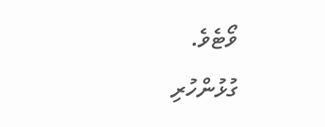ވޯޓެވެ.
ގުޅުންހުރި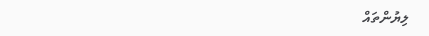ލިޔުންތައް